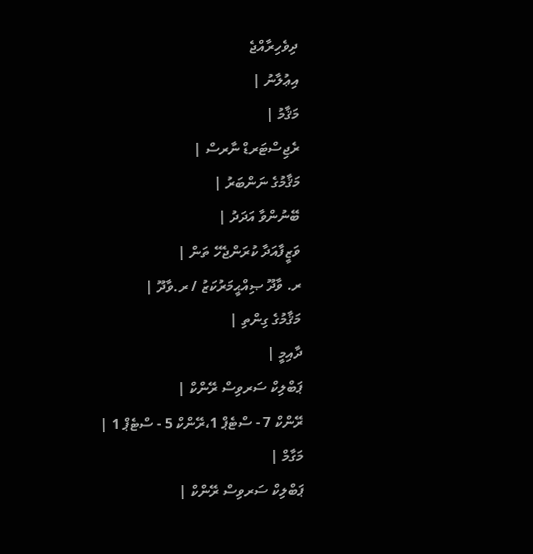ދިވެހިރާއްޖެ
އިޢުލާނު |
މަޤާމު |
ރެޖިސްޓަރޑް ނާރސް |
މަޤާމުގެ ނަންބަރު |
ބޭނުންވާ އަދަދު |
ވަޒީފާއަދާ ކުރަންޖެހޭ ތަން |
ރ. ވާދޫ ޞިއްޙީމަރުކަޒު / ރ.ވާދޫ |
މަޤާމުގެ ގިންތި |
ދާއިމީ |
ޕަބްލިކް ސަރވިސް ރޭންކް |
ރޭންކް 7 - ސްޓެޕް 1،ރޭންކް 5 - ސްޓެޕް 1 |
މަގާމް |
ޕަބްލިކް ސަރވިސް ރޭންކް |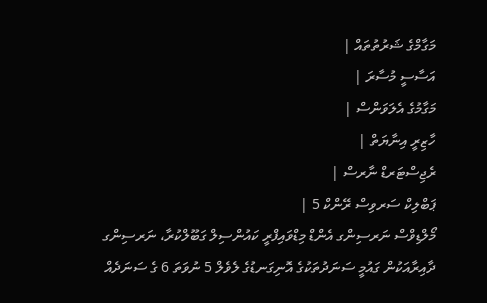މަގާމްގެ ޝަރުތުތައް |
އަސާސީ މުސާރަ |
މަގާމުގެ އެލަވަންސް |
ހާޒިރީ އިނާޔަތް |
ރެޖިސްޓަރޑް ނާރސް |
ޕަބްލިކް ސަރވިސް ރޭންކް 5 |
މޯލްޑިވްސް ނަރސިންގ އެންޑް މިޑްވައިފްރީ ކައުންސިލް ގަބޫލްކުރާ، ނަރސިންގ ދާއިރާއަކުން ގައުމީ ސަނަދުތަކުގެ އޮނިގަނޑުގެ ލެވެލް 5 ނުވަތަ 6 ގެ ސަނަދެއް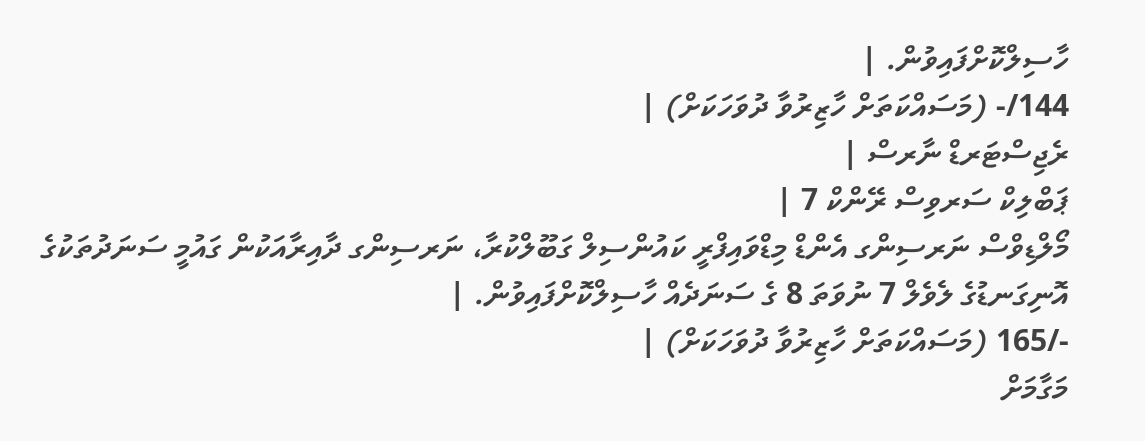ހާސިލްކޮށްފައިވުން. |
144/- (މަސައްކަތަށް ހާޒިރުވާ ދުވަހަކަށް) |
ރެޖިސްޓަރޑް ނާރސް |
ޕަބްލިކް ސަރވިސް ރޭންކް 7 |
މޯލްޑިވްސް ނަރސިންގ އެންޑް މިޑްވައިފްރީ ކައުންސިލް ގަބޫލްކުރާ، ނަރސިންގ ދާއިރާއަކުން ގައުމީ ސަނަދުތަކުގެ އޮނިގަނޑުގެ ލެވެލް 7 ނުވަތަ 8 ގެ ސަނަދެއް ހާސިލްކޮށްފައިވުން. |
-/165 (މަސައްކަތަށް ހާޒިރުވާ ދުވަހަކަށް) |
މަގާމަށް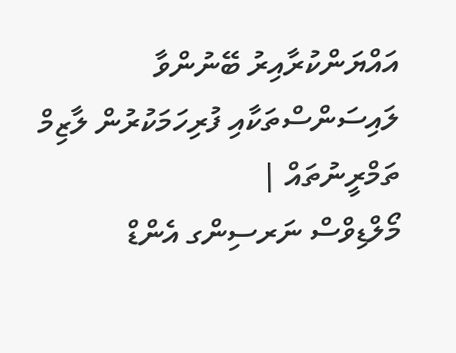އައްޔަންކުރާއިރު ބޭނުންވާ ލައިސަންސްތަކާއި ފުރިހަމަކުރުން ލާޒިމް ތަމްރީނުތައް |
މޯލްޑިވްސް ނަރސިންގ އެންޑް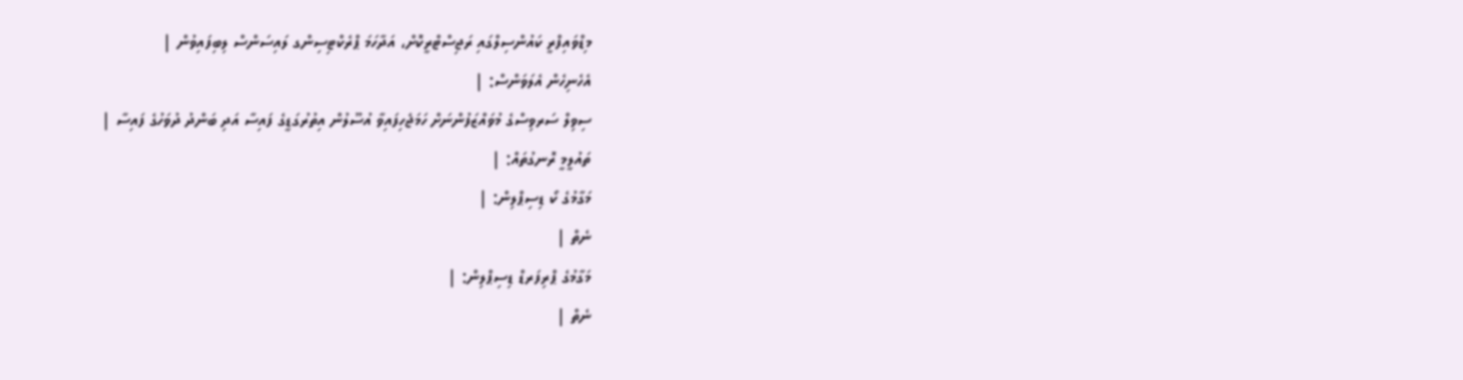މިޑްވައިފްރީ ކައުންސިލްގައި ރަޖިސްޓްރީކޮށް، އަދާހަމަ ޕްރެކްޓިސިންގ ލައިސަންސް ލިބިފައިވުން |
އެހެނިހެން އެލަވަންސް: |
ސިވިލް ސަރވިސްގެ މުވައްޒަފުންނަށް ހަމަޖެހިފައިވާ އުސޫލުން އިތުރުގަޑީގެ ފައިސާ އަދި ބަންދު ދުވަހުގެ ފައިސާ |
ތައުލީމީ ރޮނގުތައް: |
މަގާމުގެ ކޯ ޑިސިޕްލިން: |
ނެތް |
މަގާމުގެ ޕްރިފަރޑް ޑިސިޕްލިން: |
ނެތް |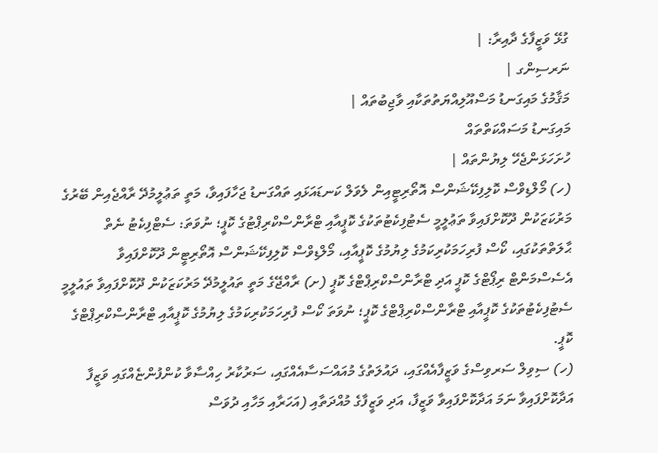ގުޅޭ ވަޒީފާގެ ދާއިރާ: |
ނަރސިންގ |
މަޤާމުގެ މައިގަނޑު މަސްއޫލިއްޔަތުތަކާއި ވާޖިބުތައް |
މައިގަނޑު މަސައްކަތްތައް
ހުށަހަޅަންޖެހޭ ލިޔުންތައް |
(ހ) މޯލްޑިވްސް ކޮލިފިކޭޝަންސް އޮތޯރިޓީއިން ލެވަލް ކަނޑައަޅައި ތައްގަނޑު ޖަހާފައިވާ، މަތީ ތަޢުލީމުދޭ ރާއްޖެއިން ބޭރުގެ މަރުކަޒަކުން ދޫކޮށްފައިވާ ތަޢުލީމީ ސެޓުފިކެޓުތަކުގެ ކޮޕީއާއި ޓްރާންސްކްރިޕްޓުގެ ކޮޕީ؛ ނުވަތަ: ސެޓްފިކެޓު ނެތް ޙާލަތްތަކުގައި، ކޯސް ފުރިހަމަކުރިކަމުގެ ލިޔުމުގެ ކޮޕީއާއި، މޯލްޑިވްސް ކޮލިފިކޭޝަންސް އޮތޯރިޓީން ދޫކޮށްފައިވާ އެސެސްމަންޓް ރިޕޯޓްގެ ކޮޕީ އަދި ޓްރާންސްކްރިޕްޓްގެ ކޮޕީ (ށ) ރާއްޖޭގެ މަތީ ތައުލީމުދޭ މަރުކަޒަކުން ދޫކޮށްފައިވާ ތައުލީމީ ސެޓުފިކެޓުތަކުގެ ކޮޕީއާއި ޓްރާންސްކްރިޕްޓްގެ ކޮޕީ؛ ނުވަތަ ކޯސް ފުރިހަމަކުރިކަމުގެ ލިޔުމުގެ ކޮޕީއާއި ޓްރާންސްކްރިޕްޓްގެ ކޮޕީ.
(ހ) ސިވިލް ސަރވިސްގެ ވަޒީފާއެއްގައި، ދައުލަތުގެ މުއައްސަސާއެއްގައި، ސަރުކާރު ހިއްސާވާ ކުންފުންޏެއްގައި ވަޒީފާ އަދާކޮށްފައިވާ ނަމަ އަދާކޮށްފައިވާ ވަޒީފާ، އަދި ވަޒީފާގެ މުއްދަތާއި (އަހަރާއި މަހާއި ދުވަސް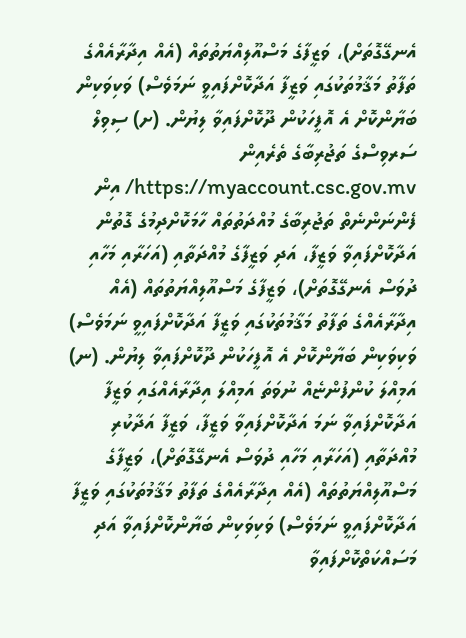އެނގޭގޮތަށް)، ވަޒީފާގެ މަސްއޫލިއްޔަތުތައް (އެއް އިދާރާއެއްގެ ތަފާތު މަޤާމުތަކުގައި ވަޒީފާ އަދާކޮށްފައިވީ ނަމަވެސް) ވަކިވަކިން ބަޔާންކޮށް އެ އޮފީހަކުން ދޫކޮށްފައިވާ ލިޔުން. (ށ) ސިވިލް ސަރވިސްގެ ތަޖުރިބާގެ ތެރެއިން https://myaccount.csc.gov.mv/ އިން ފެންނަންނެތް ތަޖުރިބާގެ މުއްދަތުތައް ހާމަކޮށްދިމުގެ ގޮތުން އަދާކޮށްފައިވާ ވަޒީފާ، އަދި ވަޒީފާގެ މުއްދަތާއި (އަހަރާއި މަހާއި ދުވަސް އެނގޭގޮތަށް)، ވަޒީފާގެ މަސްއޫލިއްޔަތުތައް (އެއް އިދާރާއެއްގެ ތަފާތު މަޤާމުތަކުގައި ވަޒީފާ އަދާކޮށްފައިވީ ނަމަވެސް) ވަކިވަކިން ބަޔާންކޮށް އެ އޮފީހަކުން ދޫކޮށްފައިވާ ލިޔުން. (ނ) އަމިއްލަ ކުންފުންޏެއް ނުވަތަ އަމިއްލަ އިދާރާއެއްގައި ވަޒީފާ އަދާކޮށްފައިވާ ނަމަ އަދާކޮށްފައިވާ ވަޒީފާ، ވަޒީފާ އަދާކުރި މުއްދަތާއި (އަހަރާއި މަހާއި ދުވަސް އެނގޭގޮތަށް)، ވަޒީފާގެ މަސްއޫލިއްޔަތުތައް (އެއް އިދާރާއެއްގެ ތަފާތު މަޤާމުތަކުގައި ވަޒީފާ އަދާކޮށްފައިވީ ނަމަވެސް) ވަކިވަކިން ބަޔާންކޮށްފައިވާ އަދި މަސައްކަތްކޮށްފައިވާ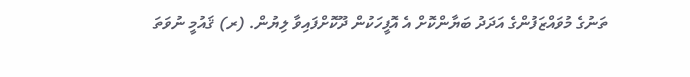ތަނުގެ މުވައްޒަފުންގެ އަދަދު ބަޔާންކޮށް އެ އޮފީހަކުން ދޫކޮށްފައިވާ ލިޔުން. (ރ) ޤައުމީ ނުވަތަ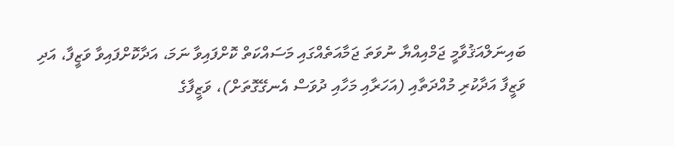ބައިނަލްއަޤުވާމީ ޖަމްއިއްޔާ ނުވަތަ ޖަމާއަތެއްގައި މަސައްކަތް ކޮށްފައިވާ ނަމަ، އަދާކޮށްފައިވާ ވަޒީފާ، އަދި ވަޒީފާ އަދާކުރި މުއްދަތާއި (އަހަރާއި މަހާއި ދުވަސް އެނގޭގޮތަށް)، ވަޒީފާގެ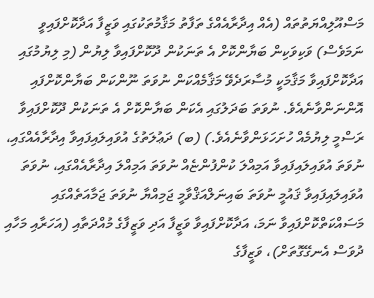މަސްއޫލިއްޔަތުތައް (އެއް އިދާރާއެއްގެ ތަފާތު މަޤާމުތަކުގައި ވަޒީފާ އަދާކޮށްފައިވީ ނަމަވެސް) ވަކިވަކިން ބަޔާންކޮށް އެ ތަނަކުން ދޫކޮށްފައިވާ ލިޔުން (މި ލިޔުމުގައި އަދާކޮށްފައިވާ މަޤާމަކީ މުސާރަދެވޭ މަޤާމެއްކަން ނުވަތަ ނޫންކަން ބަޔާންކޮށްފައި އޮންނަންވާނެއެވެ. ނުވަތަ ބަދަލުގައި އެކަން ބަޔާންކޮށް އެ ތަނަކުން ދޫކޮށްފައިވާ ރަސްމީ ލިޔުމެއް ހުށަހަޅަންވާނެއެވެ.) (ބ) ދަޢުލަތުގެ އުވައިލައިފައިވާ އިދާރާއެއްގައި، ނުވަތަ އުވައިލައިފައިވާ އަމިއްލަ ކުންފުންޏެއް ނުވަތަ އަމިއްލަ އިދާރާއެއްގައި، ނުވަތަ އުވައިލައިފައިވާ ޤައުމީ ނުވަތަ ބައިނަލްއަޤްވާމީ ޖަމިއްޔާ ނުވަތަ ޖަމާއަތެއްގައި މަސައްކަތްކޮށްފައިވާ ނަމަ، އަދާކޮށްފައިވާ ވަޒީފާ އަދި ވަޒީފާގެ މުއްދަތާއި (އަހަރާއި މަހާއި ދުވަސް އެނގޭގޮތަށް)، ވަޒީފާގެ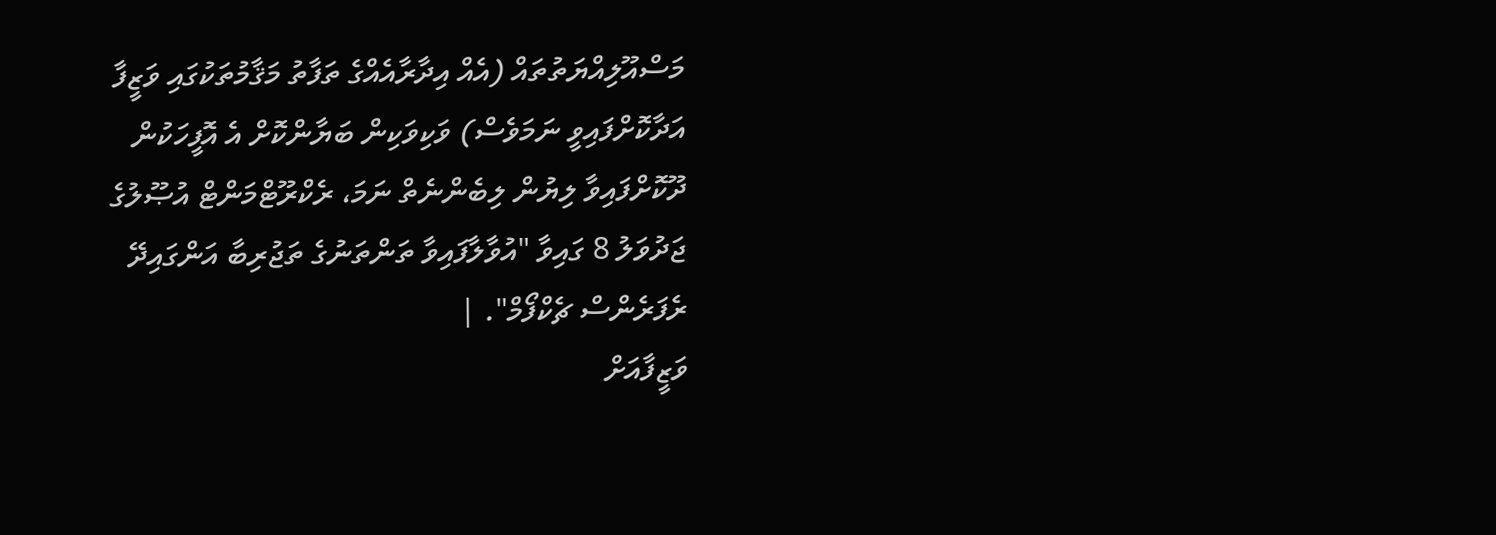މަސްއޫލިއްޔަތުތައް (އެއް އިދާރާއެއްގެ ތަފާތު މަޤާމުތަކުގައި ވަޒީފާ އަދާކޮށްފައިވީ ނަމަވެސް) ވަކިވަކިން ބަޔާންކޮށް އެ އޮފީހަކުން ދޫކޮށްފައިވާ ލިޔުން ލިބެންނެތް ނަމަ، ރެކްރޫޓްމަންޓް އުޞޫލުގެ ޖަދުވަލު 8 ގައިވާ "އުވާލާފައިވާ ތަންތަނުގެ ތަޖުރިބާ އަންގައިދޭ ރެފަރެންސް ޗެކްފޯމް". |
ވަޒީފާއަށް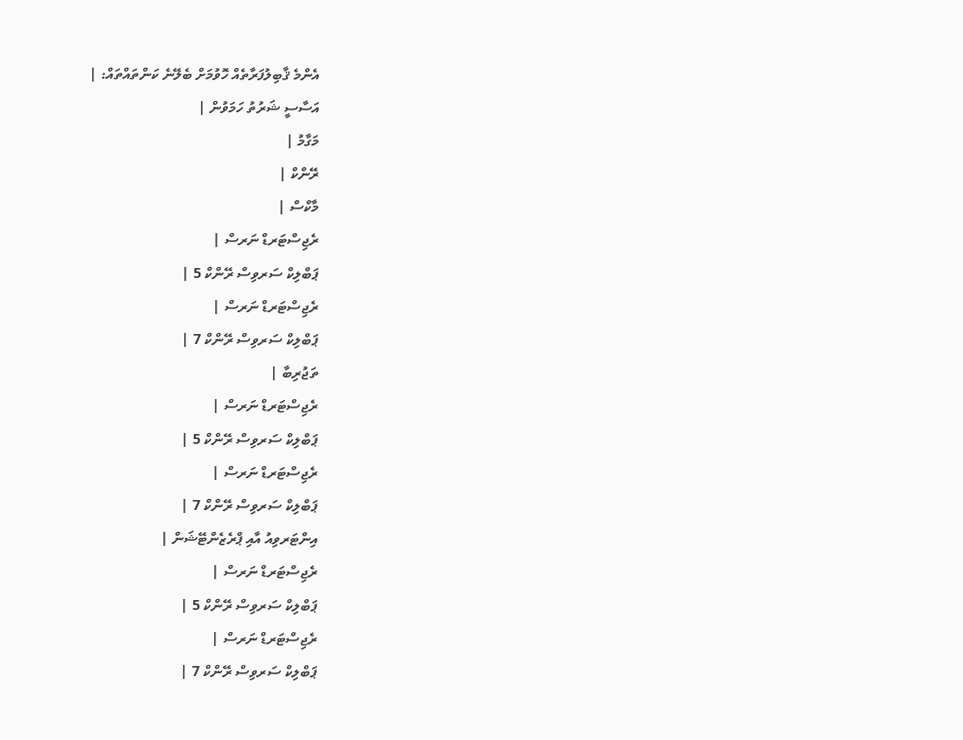އެންމެ ޤާބިލުފަރާތެއް ހޮވުމަށް ބެލޭނެ ކަންތައްތައް: |
އަސާސީ ޝަރުތު ހަމަވުން |
މަގާމު |
ރޭންކް |
މާކްސް |
ރެޖިސްޓަރޑް ނަރސް |
ޕަބްލިކް ސަރވިސް ރޭންކް 5 |
ރެޖިސްޓަރޑް ނަރސް |
ޕަބްލިކް ސަރވިސް ރޭންކް 7 |
ތަޖުރިބާ |
ރެޖިސްޓަރޑް ނަރސް |
ޕަބްލިކް ސަރވިސް ރޭންކް 5 |
ރެޖިސްޓަރޑް ނަރސް |
ޕަބްލިކް ސަރވިސް ރޭންކް 7 |
އިންޓަރވިއު އާއި ޕްރެޒެންޓޭޝަން |
ރެޖިސްޓަރޑް ނަރސް |
ޕަބްލިކް ސަރވިސް ރޭންކް 5 |
ރެޖިސްޓަރޑް ނަރސް |
ޕަބްލިކް ސަރވިސް ރޭންކް 7 |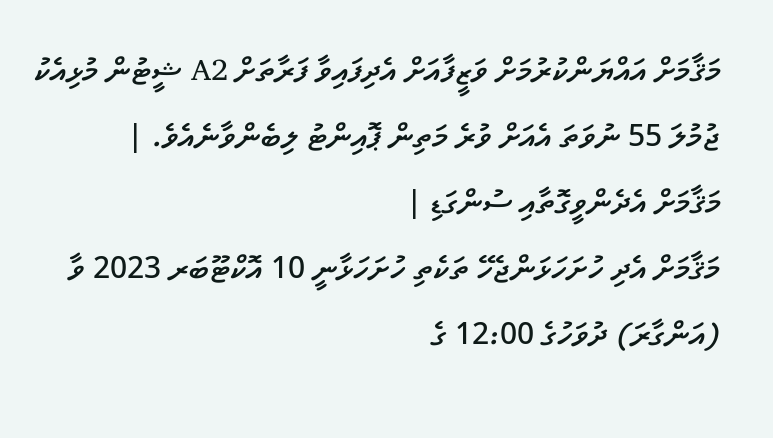މަޤާމަށް އައްޔަންކުރުމަށް ވަޒީފާއަށް އެދިފައިވާ ފަރާތަށް A2 ޝީޓުން މުޅިއެކު ޖުމުލަ 55 ނުވަތަ އެއަށް ވުރެ މަތިން ޕޮއިންޓު ލިބެންވާނެއެވެ. |
މަޤާމަށް އެދެންވީގޮތާއި ސުންގަޑި |
މަޤާމަށް އެދި ހުށަހަޅަންޖެހޭ ތަކެތި ހުށަހަޅާނީ 10 އޮކްޓޫބަރ 2023 ވާ (އަންގާރަ) ދުވަހުގެ 12:00 ގެ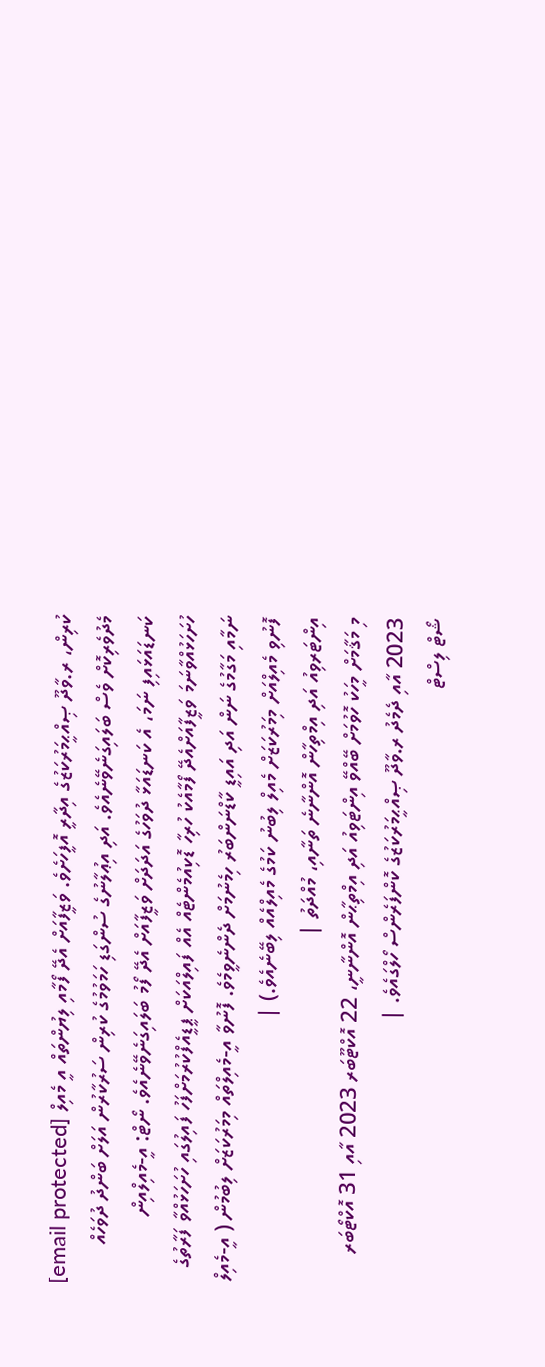ކުރިން، ރ.ވާދޫ ޞިއްޙީމަރުކަޒުގެ އިދާރީ އޮފީހަށެވެ. ވަޒީފާއަށް އެދޭ ފޯމާއި ލިޔުންތައް އީ މެއިލް [email protected] މެދުވެރިކޮށް ވެސް ބަލައިގަނެވޭނެއެވެ. އަދި އިޢުލާނުގެ ސުންގަޑި ހަމަވުމުގެ ކުރިން ސަރުކާރުން އަލަށް ބަންދު ދުވަހެއް ކަނޑައަޅައިފި ނަމަ، އެ ކަނޑައަޅާ ދުވަހުގެ އަދަދަށް ވަޒީފާއަށް އެދޭ ފޯމު ބަލައިގަނެވޭނެއެވެ. ނޯޓް: އީ-މެއިލްއިން ހުށަހަޅުއްވާނަމަ ވަޒީފާއަށްއެދޭ ފޯމާއެކު ހުރިހާ ޑޮކިއުމެންޓެއް އެއް ފައިލްއަކަށް ޕީޑީއެފްކުރުމަށްފަހު ފައިލުގައި ހުށަހަޅުއްވާ ފަރާތުގެ ނަމާއި މަގާމުގެ ނަން އަދި އައިޑީ ކާޑްނަންބަރު ހިމެނުމަށް ދެންނެވީމެވެ. ފޮނުވާ އީ-މެއިލްތައް މިމަރުކަޒަށް ލިބުމުން ( އީ-މެއިލް ފޮނުވި މެއިލްއަށް މިމަރުކަޒަށް މެއިލް ލިބުނު ކަމުގެ މެއިލްއެއް ލިބޭނެއެވެ.) |
އިންޓަރވިއު އަދި އިމްތިހާން އޮންނާނެ ތަނާއި، މުއްދަތު |
މި މަޤާމަށް މީހަކު ހޮވުމަށް ބޭއްވޭ އިންޓަވިއު އަދި އިމްތިޙާން އޮންނާނީ، 22 އޮކްޓޫބަރ 2023 އާއި 31 އޮކްޓޯބަރ 2023 އާއި ދެމެދު ރ.ވާދޫ ޞިއްޙީމަރުކަޒުގެ ކޮންފަރެންސް ހޯލްގައެވެ. |
ޝޯޓް ލިސްޓް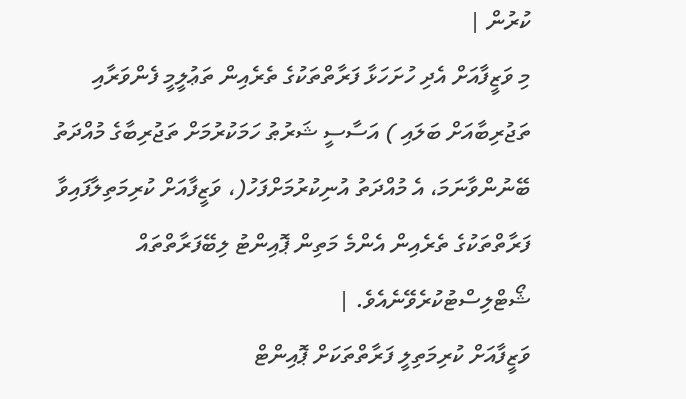ކުރުން |
މި ވަޒީފާއަށް އެދި ހުށަހަޅާ ފަރާތްތަކުގެ ތެރެއިން ތަޢުލީމީ ފެންވަރާއި ތަޖުރިބާއަށް ބަލައި ) އަސާސީ ޝަރުޠު ހަމަކުރުމަށް ތަޖުރިބާގެ މުއްދަތު ބޭނުންވާނަމަ، އެ މުއްދަތު އުނިކުރުމަށްފަހު(، ވަޒީފާއަށް ކުރިމަތިލާފައިވާ ފަރާތްތަކުގެ ތެރެއިން އެންމެ މަތިން ޕޮއިންޓު ލިބޭފަރާތްތައް ޝޯޓްލިސްޓުކުރެވޭނެއެވެ. |
ވަޒީފާއަށް ކުރިމަތިލީ ފަރާތްތަކަށް ޕޮއިންޓް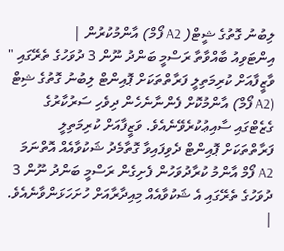ލިބުނު ގޮތުގެ ޝީޓް( A2 ފޯމް) އާންމުކުރުން |
އިންޓަވިއު ބާއްވާތާ ރަސްމީ ބަންދު ނޫން 3 ދުވަހުގެ ތެރޭގައި " ވާޒީފާއަށް ކުރިމަތިލީ ފަރާތްތަކަށް ޕޮއިންޓް ލިބުނު ގޮތުގެ ޝިޓް (A2 ފޯމް) އާންމުކޮށް ފެންނާނެހެން ދިވެހި ސަރުކާރުގެ ގެޒެޓްގައި ސާއިޢުކުރެވޭނެއެވެ. ވަޒީފާއަށް ކުރިމަތިލީ ފަރާތްތަކަށް ޕޮއިންޓް ދެވިފައިވާ ގޮތާމެދު ޝަކުވާއެއް އޮތްނަމަ A2 ފޯމް އާންމު ކުރާދުވަހުން ފެށިގެން ރަސްމީ ބަންދު ނޫން 3 ދުވަހުގެ ތެރޭގައި އެ ޝަކުވާއެއް މިއިދާރާއަށް ހުށަހަޅަންވާނެއެވެ. |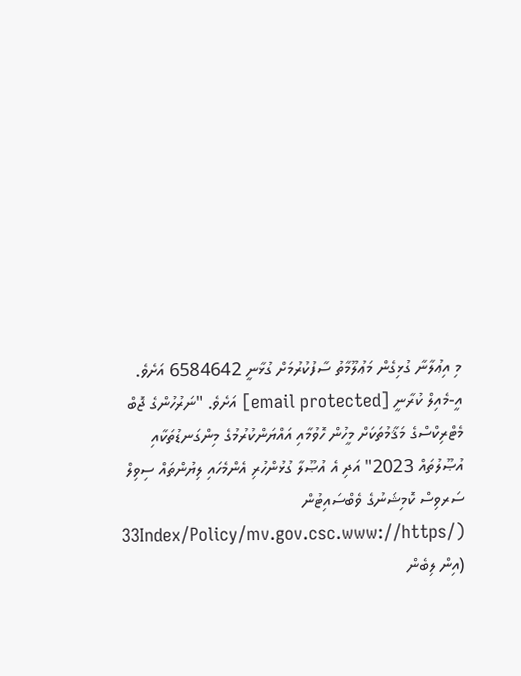މި އިޢުލާނާ ގުޅިގެން މަޢުލޫމާތު ސާފުކުރުމަށް ގުޅާނީ 6584642 އަށެވެ. އީ-މެއިލް ކުރާނީ [email protected] އަށެވެ. "ނަރުހުންގެ ޖޮބް މެޓްރިކްސްގެ މަޤާމުތަކަށް މީހުން ހޮވުމާއި އައްޔަންކުރުމުގެ މިންގަނޑުތަކާއި އުޞޫލުތައް 2023" އަދި އެ އުޞޫލާ ގުޅުންހުރި އެންމެހައި ލިޔުންތައް ސިވިލް ސަރވިސް ކޮމިޝަނުގެ ވެބްސައިޓުން (/33Index/Policy/mv.gov.csc.www://https (އިން ލިބެން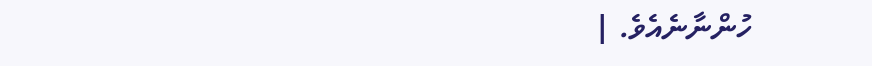ހުންނާނެއެވެ. |